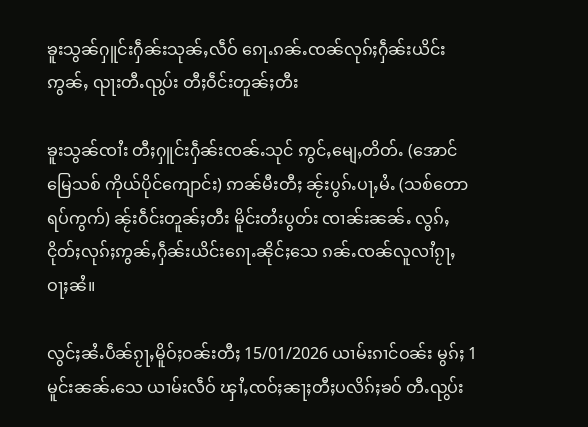ၶူးသွၼ်ႁူင်းႁဵၼ်းသုၼ်ႇလဵဝ် ၵေႃႉၵၼ်ႉၸၼ်လုၵ်ႈႁဵၼ်းယိင်းဢွၼ်ႇ ၺႃးတီႉၺွပ်း တီႈဝဵင်းတူၼ်ႈတီး

ၶူးသွၼ်ၸၢႆး တီႈႁူင်းႁဵၼ်းၸၼ်ႉသုင် ဢွင်ႇမျေႇတိတ်ႉ (အောင်မြေသစ် ကိုယ်ပိုင်ကျောင်း) ဢၼ်မီးတီႈ ၼႂ်းပွၵ်ႉပႃႇမႆႉ (သစ်တောရပ်ကွက်) ၼႂ်းဝဵင်းတူၼ်ႈတီး မိူင်းတႆးပွတ်း ၸၢၼ်းၼၼ်ႉ လွၵ်ႇငိုတ်ႈလုၵ်ႈဢွၼ်ႇႁဵၼ်းယိင်းၵေႃႉၼိုင်ႈသေ ၵၼ်ႉၸၼ်လူလၢႆၵႂႃႇ ဝႃႈၼႆ။

လွင်ႈၼႆႉပဵၼ်ၵႂႃႇမိူဝ်ႈဝၼ်းတီႈ 15/01/2026 ယၢမ်းၵၢင်ဝၼ်း မွၵ်ႈ 1 မူင်းၼၼ်ႉသေ ယၢမ်းလဵဝ် ၾၢႆႇၸဝ်ႈၼႃႈတီႈပလိၵ်ႈၶဝ် တီႉၺွပ်း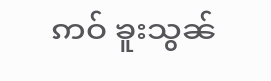ဢဝ် ၶူးသွၼ်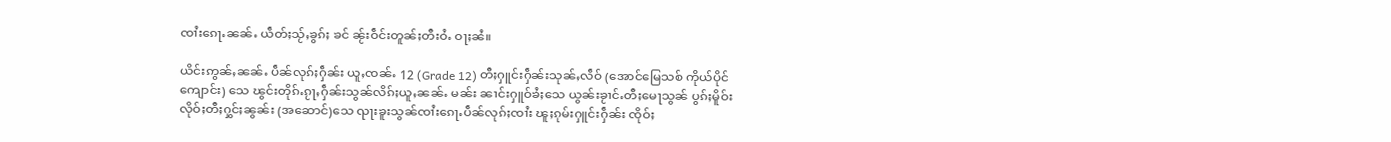ၸၢႆးၵေႃႉၼၼ်ႉ ယဵတ်ႈသႂ်ႇၶွၵ်ႈ ၶင် ၼႂ်းဝဵင်းတူၼ်ႈတီးဝႆႉ ဝႃႈၼႆ။

ယိင်းဢွၼ်ႇၼၼ်ႉ ပဵၼ်လုၵ်ႈႁဵၼ်း ယူႇၸၼ်ႉ 12 (Grade 12) တီႈႁူင်းႁဵၼ်းသုၼ်ႇလဵဝ် (အောင်မြေသစ် ကိုယ်ပိုင်ကျောင်း) သေ ၽွင်းတိုၵ်ႉၵႂႃႇႁဵၼ်းသွၼ်လိၵ်ႈယူႇၼၼ်ႉ မၼ်း ၼၢင်းႁူဝ်ၶႆႈသေ ယွၼ်းၶႂၢင်ႉတီႈမေႃသွၼ် ပွၵ်ႈမိူဝ်းလိုဝ်ႈတီႈႁွင်ႈၼွၼ်း (အဆောင်)သေ ၺႃးၶူးသွၼ်ၸၢႆးၵေႃႉပဵၼ်လုၵ်ႈၸၢႆး ၽူႈၵုမ်းႁူင်းႁဵၼ်း ၸိုဝ်ႈ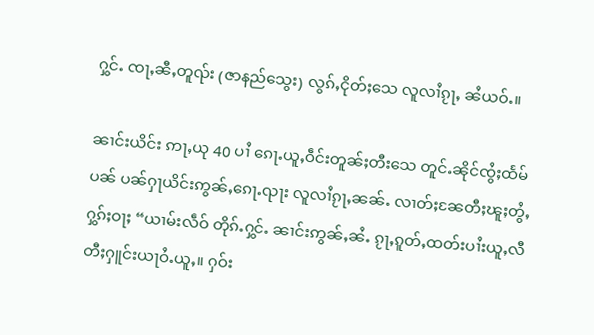ႁွင်ႉ ၸႃႇၼီႇတူၺ်း (ဇာနည်သွေး) လွၵ်ႇငိုတ်ႈသေ လူလၢႆၵႂႃႇ ၼႆယဝ်ႉ။

ၼၢင်းယိင်း ဢႃႇယု 40 ပၢႆ ၵေႃႉယူႇဝဵင်းတူၼ်ႈတီးသေ တူင်ႉၼိုင်ၸွႆႈထႅမ်ပၼ် ပၼ်ႁႃယိင်းဢွၼ်ႇၵေႃႉၺႃး လူလၢႆၵႂႃႇၼၼ်ႉ လၢတ်ႈၼႄတီႈၽူႈတွႆႇႁွၵ်ႈဝႃႈ “ယၢမ်းလဵဝ် တိုၵ်ႉႁွင်ႉ ၼၢင်းဢွၼ်ႇၼႆႉ ၵႂႃႇၵူတ်ႇထတ်းပၢႆးယူႇလီတီႈႁူင်းယႃဝႆႉယူႇ။ ႁဝ်း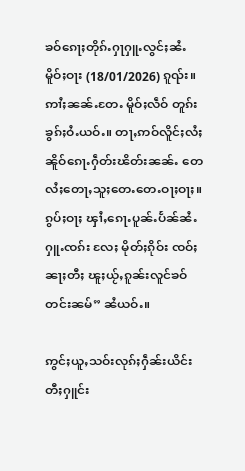ၶဝ်ၵေႃႈတိုၵ်ႉႁႃႁူႉလွင်ႈၼႆႉ မိူဝ်ႈဝႃး (18/01/2026) ၵူၺ်း။ ဢၢႆႈၼၼ်ႉတႄႉ မိူဝ်ႈလဵဝ် တူၵ်းၶွၵ်ႈဝႆႉယဝ်ႉ။ တႃႇဢဝ်လိူင်ႈလႆႈၼိူဝ်ၵေႃႉႁဵတ်းၽိတ်းၼၼ်ႉ တေလႆႈတေႃႇသူႈတေႉတေႉဝႃႈဝႃႈ။ ၵွပ်ႈဝႃႈ ၾၢႆႇၵေႃႉပူၼ်ႉပႅၼ်ၼႆႉ ႁူႉၸၵ်း လႄႈ မိုတ်ႈၵိုဝ်း ၸဝ်ႈၼႃႈတီႈ ၽူႈယႂ်ႇၵူၼ်းလူင်ၶဝ် တင်းၼမ်” ၼႆယဝ်ႉ။

ဢွင်ႈယူႇသဝ်းလုၵ်ႈႁဵၼ်းယိင်း တီႈႁူင်း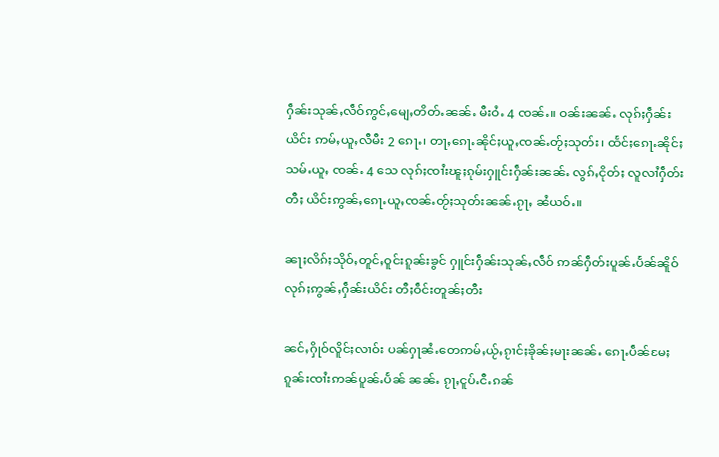ႁဵၼ်းသုၼ်ႇလဵဝ်ဢွင်ႇမျေႇတိတ်ႉၼၼ်ႉ မီးဝႆႉ 4 ၸၼ်ႉ။ ဝၼ်းၼၼ်ႉ လုၵ်ႈႁဵၼ်းယိင်း ဢမ်ႇယူႇလီမီး 2 ၵေႃႉ၊ တႃႇၵေႃႉၼိုင်ႈယူႇၸၼ်ႉတႂ်ႈသုတ်း၊ ထႅင်ႈၵေႃႉၼိုင်ႈသမ်ႉယူႇ ၸၼ်ႉ 4 သေ လုၵ်ႈၸၢႆးၽူႈၵုမ်းႁူင်းႁဵၼ်းၼၼ်ႉ လွၵ်ႇငိုတ်ႈ လူလၢႆႁဵတ်းတီႈ ယိင်းဢွၼ်ႇၵေႃႉယူႇၸၼ်ႉတႂ်ႈသုတ်းၼၼ်ႉၵႂႃႇ ၼႆယဝ်ႉ။

ၼႃႈလိၵ်ႈသိုဝ်ႇတူင်ႇဝူင်းၵူၼ်းၶွင် ႁူင်းႁဵၼ်းသုၼ်ႇလဵဝ် ဢၼ်ႁဵတ်းပူၼ်ႉပႅၼ်ၼိူဝ် လုၵ်ႈဢွၼ်ႇႁဵၼ်းယိင်း တီႈဝဵင်းတူၼ်ႈတီး

ၼင်ႇႁိုဝ်လိူင်ႈလၢဝ်း ပၼ်ႁႃၼႆႉတေဢမ်ႇယႂ်ႇၵႂၢင်ႈၶိုၼ်ႈမႃးၼၼ်ႉ ၵေႃႉပဵၼ်မႄႈၵူၼ်းၸၢႆးဢၼ်ပူၼ်ႉပႅၼ် ၼၼ်ႉ ၵႂႃႇငူပ်ႉငီႉၵၼ်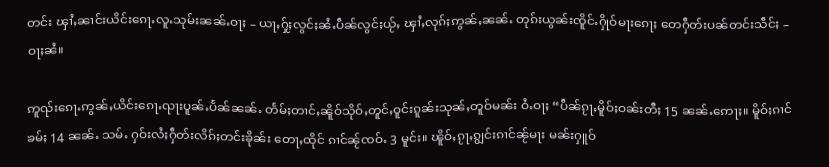တင်း ၾၢႆႇၼၢင်းယိင်းၵေႃႉလူႉသုမ်းၼၼ်ႉဝႃႈ – ယႃႇႁႂ်ႈလွင်ႈၼႆႉပဵၼ်လွင်ႈယႂ်ႇ ၾၢႆႇလုၵ်ႈဢွၼ်ႇၼၼ်ႉ တုၵ်းယွၼ်းၸိူင်ႉႁိုဝ်မႃးၵေႃႈ တေႁဵတ်းပၼ်တင်းသဵင်ႈ – ဝႃႈၼႆ။

ဢူၺ်းၵေႃႉဢွၼ်ႇယိင်းၵေႃႉၺႃးပူၼ်ႉပႅၼ်ၼၼ်ႉ တႅမ်ႈတၢင်ႇၼိူဝ်သိုဝ်ႇတူင်ႇဝူင်းၵူၼ်းသုၼ်ႇတူဝ်မၼ်း ဝႆႉဝႃႈ “ပဵၼ်ၵႂႃႇမိူဝ်ႈဝၼ်းတီႈ 15 ၼၼ်ႉဢေႃႈ။ မိူဝ်ႈၵၢင်ၶမ်ႈ 14 ၼၼ်ႉ သမ်ႉ ႁဝ်းလႆႈႁဵတ်းလိၵ်ႈတင်းၶိုၼ်း တေႃႇထိုင် ၵၢင်ၼႂ်ၸဝ်ႉ 3 မူင်း။ ၽိူဝ်ႇၵႂႃႇၵျွင်းၵၢင်ၼႂ်မႃး မၼ်းႁူဝ်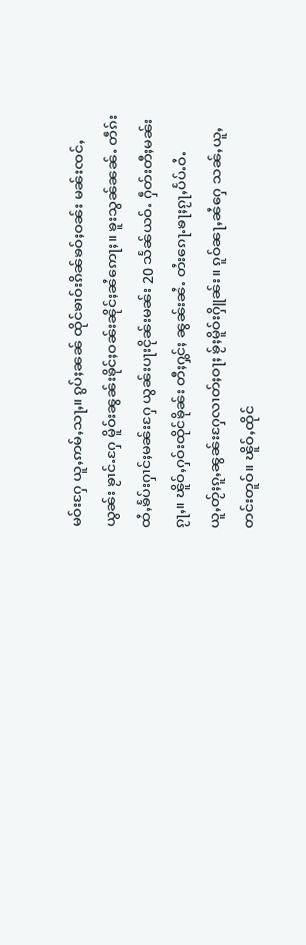မဝ်းႁႄ ယူႇဢမ်ႇသႃႇ။ ၵွပ်ႈၼၼ် ထိုင်ၶၢဝ်းၵိၼ်ၶဝ်ႈဝၼ်း မၼ်းၸင်ႇယွၼ်း ၶႂၢင်ႉႁႄ မိူဝ်းၼွၼ်းၶိုင်ႈဝၼ်းၼိုင်ႈၼႆဢေႃႈ။ ၶူးသွၼ်ၼၼ်ႉ တဵၵ်းထႆႇၶႅပ်းႁၢင်ႈမၼ်းႁႄ ယွၼ်းပႃးငိုၼ်းမၼ်း 20 သႅၼ်ယဝ်ႉ ႁဵတ်းတီႈမၼ်းၵႂႃႇ။ ၽိူဝ်ႇႁဝ်းထိုင်ၶိုၼ်း တီႈႁွင်ႈ ၼွၼ်းၼႆႉ တႆးၵေႃႉၶႃႈၵႂႃႇပႅပ်ႉဝႆႉယူႇတႂ်ႈၵူႇၼွၼ်းႁႄလၢတ်ႈဝႃႈ ၶႂ်ႈမိူဝ်းႁိူၼ်း။ ၵူဝ်ၼႃႇၼႆႁေ သၼ်ႇယူႇတင်းတူဝ်။ ၽိူဝ်ႇထိုင်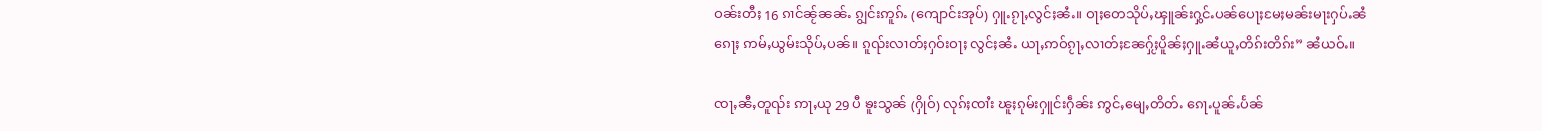ဝၼ်းတီႈ 16 ၵၢင်ၼႂ်ၼၼ်ႉ ၵျွင်းဢူၵ်ႉ (ကျောင်းအုပ်) ႁူႉၵႂႃႇလွင်ႈၼႆႉ။ ဝႃႈတေသိုပ်ႇၾူၼ်းႁွင်ႉပၼ်ပေႃႈမႄႈမၼ်းမႃးႁပ်ႉၼႆၵေႃႈ ဢမ်ႇယွမ်းသိုပ်ႇပၼ်။ ၵူၺ်းလၢတ်ႈႁဝ်းဝႃႈ လွင်ႈၼႆႉ ယႃႇဢဝ်ၵႂႃႇလၢတ်ႈၼႄႁႂ်ႈပိူၼ်ႈႁူႉၼႆယူႇတိၵ်းတိၵ်း” ၼႆယဝ်ႉ။

ၸႃႇၼီႇတူၺ်း ဢႃႇယု 29 ပီ ၶူးသွၼ် (ႁိုဝ်) လုၵ်ႈၸၢႆး ၽူႈၵုမ်းႁူင်းႁဵၼ်း ဢွင်ႇမျေႇတိတ်ႉ ၵေႃႉပူၼ်ႉပႅၼ်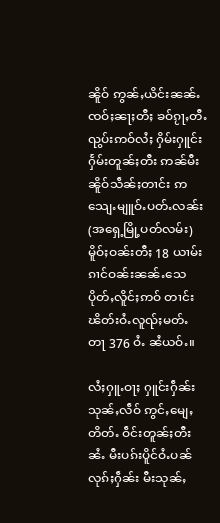ၼိူဝ် ဢွၼ်ႇယိင်းၼၼ်ႉ ၸဝ်ႈၼႃႈတီႈ ၶဝ်ၵႂႃႇတီႉၺွပ်းဢဝ်လႆႈ ႁိမ်းႁူင်း ႁႅမ်းတူၼ်ႈတီး ဢၼ်မီးၼိူဝ်သဵၼ်ႈတၢင်း ဢသျေႉမျူဝ်ႉပတ်ႉလၼ်း (အရှေ့မြို့ပတ်လမ်း) မိူဝ်ႈဝၼ်းတီႈ 18 ယၢမ်းၵၢင်ဝၼ်းၼၼ်ႉသေ ပိုတ်ႇလိူင်ႈဢဝ် တၢင်းၽိတ်းဝႆႉလူၺ်ႈမတ်ႉ တႃ 376 ဝႆႉ ၼႆယဝ်ႉ။

လႆႈႁူႉဝႃႈ ႁူင်းႁဵၼ်းသုၼ်ႇလဵဝ် ဢွင်ႇမျေႇတိတ်ႉ ဝဵင်းတူၼ်ႈတီးၼႆႉ မီးပၵ်းပိူင်ဝႆႉပၼ်လုၵ်ႈႁဵၼ်း မီးသုၼ်ႇ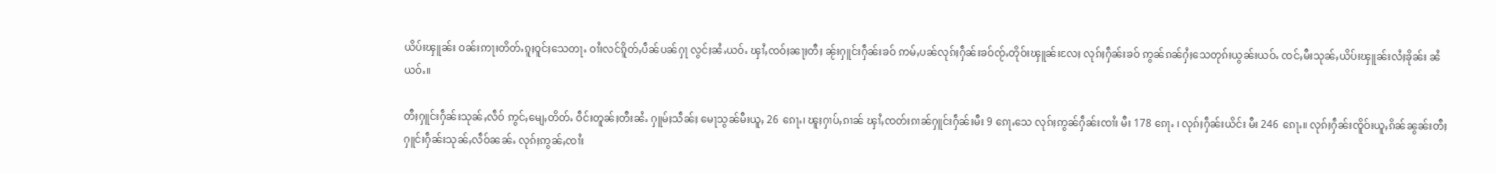ယိပ်းၾူၼ်း ဝၼ်းဢႃးတိတ်ႉၵူႈဝူင်ႈသေတႃႉ ဝၢႆးလင်ၵိူတ်ႇပဵၼ်ပၼ်ႁႃ လွင်ႈၼႆႉယဝ်ႉ ၾၢႆႇၸဝ်ႈၼႃႈတီႈ ၼႂ်းႁူင်းႁဵၼ်းၶဝ် ဢမ်ႇပၼ်လုၵ်ႈႁဵၼ်းၶဝ်ၸႂ်ႉတိုဝ်းၾူၼ်းလႄႈ လုၵ်ႈႁဵၼ်းၶဝ် ဢွၼ်ၵၼ်ႁႆႈသေတုၵ်းယွၼ်းယဝ်ႉ ၸင်ႇမီးသုၼ်ႇယိပ်းၾူၼ်းလႆႈၶိုၼ်း ၼႆယဝ်ႉ။

တီႈႁူင်းႁဵၼ်းသုၼ်ႇလဵဝ် ဢွင်ႇမျေႇတိတ်ႉ ဝဵင်းတူၼ်ႈတီးၼႆႉ ႁူမ်ႈသဵၼ်ႈ မေႃသွၼ်မီးယူႇ 26 ၵေႃႉ၊ ၽူႈႁၢပ်ႇၵၢၼ် ၾၢႆႇၸတ်းၵၢၼ်ႁူင်းႁဵၼ်းမီး 9 ၵေႃႉသေ လုၵ်ႈဢွၼ်ႁဵၼ်းၸၢႆး မီး 178 ၵေႃႉ ၊ လုၵ်ႈႁဵၼ်းယိင်း မီး 246 ၵေႃႉ။ လုၵ်ႈႁဵၼ်းၸိူဝ်းယူႇၵိၼ်ၼွၼ်းတီႈႁူင်းႁဵၼ်းသုၼ်ႇလဵဝ်ၼၼ်ႉ လုၵ်ႈဢွၼ်ႇၸၢႆး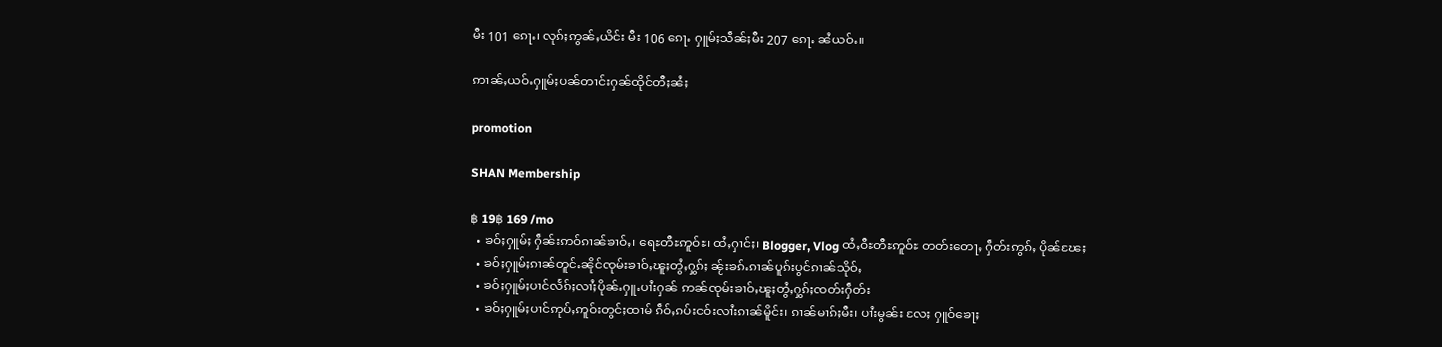မီး 101 ၵေႃႉ၊ လုၵ်ႈဢွၼ်ႇယိင်း မီး 106 ၵေႃႉ ႁူမ်ႈသဵၼ်ႈမီး 207 ၵေႃႉ ၼႆယဝ်ႉ။

ဢၢၼ်ႇယဝ်ႉႁူမ်ႈပၼ်တၢင်းႁၼ်ထိုင်တီႈၼႆႈ

promotion

SHAN Membership

฿ 19฿ 169 /mo
  • ၶဝ်ႈႁူမ်ႈ ႁဵၼ်းဢဝ်ၵၢၼ်ၶၢဝ်ႇ၊ ရေႊတီႊဢူဝ်ႊ၊ ထႆႇႁၢင်ႈ၊ Blogger, Vlog ထႆႇဝီႊတီႊဢူဝ်ႊ တတ်းတေႃႇ ႁဵတ်းဢွၵ်ႇ ပိုၼ်ၽႄႈ
  • ၶဝ်ႈႁူမ်ႈၵၢၼ်တူင်ႉၼိုင်ၸုမ်းၶၢဝ်ႇၽူႈတွႆႇႁွၵ်ႈ ၼႂ်းၶၵ်ႉၵၢၼ်ပူၵ်းပွင်ၵၢၼ်သိုဝ်ႇ
  • ၶဝ်ႈႁူမ်ႈပၢင်လႅၵ်ႈလၢႆႈပိုၼ်ႉႁူႉပၢႆးႁၼ် ဢၼ်ၸုမ်းၶၢဝ်ႇၽူႈတွႆႇႁွၵ်ႈၸတ်းႁဵတ်း
  • ၶဝ်ႈႁူမ်ႈပၢင်ဢုပ်ႇဢူဝ်းတွင်ႈထၢမ် ၵဵဝ်ႇၵပ်းငဝ်းလၢႆးၵၢၼ်မိူင်း၊ ၵၢၼ်မၢၵ်ႈမီး၊ ပၢႆးမွၼ်း လႄႈ ႁူဝ်ၶေႃႈ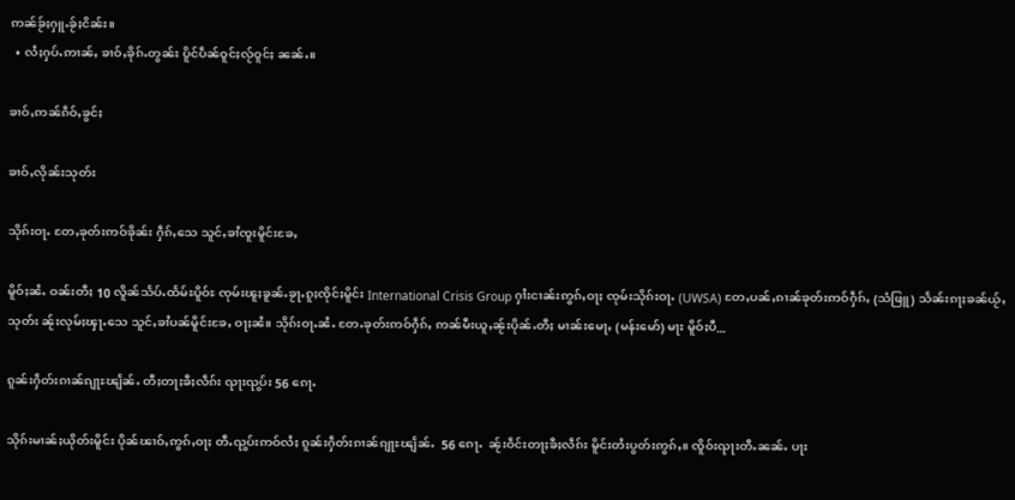ဢၼ်ၶႂ်ႈႁူႉၶႂ်ႈငိၼ်း။
  • လႆႈႁပ်ႉဢၢၼ်ႇ ၶၢဝ်ႇၶိုၵ်ႉတွၼ်း ပိူင်ပဵၼ်ဝူင်ႈလႂ်ဝူင်ႈ ၼၼ်ႉ။

ၶၢဝ်ႇဢၼ်ၵဵဝ်ႇၶွင်ႈ

ၶၢဝ်ႇလိုၼ်းသုတ်း

သိုၵ်းဝႃႉ တႄႇၶုတ်းဢဝ်ၶိုၼ်း ႁဵၵ်ႇသေ သူင်ႇၶၢႆၸူးမိူင်းၶႄႇ

မိူဝ်ႈၼႆႉ ဝၼ်းတီႈ 10 လိူၼ်သႅပ်ႉထႅမ်ႊပိူဝ်ႊ ၸုမ်းၽူႈၶူၼ်ႉၶႂႃႉၵူႈၸိုင်ႈမိူင်း International Crisis Group ႁၢႆးငၢၼ်းဢွၵ်ႇဝႃႈ ၸုမ်းသိုၵ်းဝႃႉ (UWSA) တႄႇပၼ်ႇၵၢၼ်ၶုတ်းဢဝ်ႁဵၵ်ႇ (သံဖြူ) သႅၼ်းၵႃႈၶၼ်ယႂ်ႇ သုတ်း ၼႂ်းလုမ်ႈၾႃႉသေ သူင်ႇၶၢႆပၼ်မိူင်းၶႄႇ ဝႃႈၼႆ။ သိုၵ်းဝႃႉၼႆႉ တႄႉၶုတ်းဢဝ်ႁဵၵ်ႇ ဢၼ်မီးယူႇၼႂ်းပိုၼ်ႉတီႈ မၢၼ်းမေႃႇ (မန်းမော်) မႃး မိူဝ်ႈပီ...

ၵူၼ်းႁဵတ်းၵၢၼ်ၵျႃႊၽျႅၼ်ႉ တီႈတႃႈၶီႈလဵၵ်း ၺႃးၺွပ်း 56 ၵေႃႉ

သိုၵ်းမၢၼ်ႈယိုတ်းမိူင်း ပိုၼ်ၽၢဝ်ႇဢွၵ်ႇဝႃႈ တီႉၺွပ်းဢဝ်လႆႈ ၵူၼ်းႁဵတ်းၵၢၼ်ၵျႃႊၽျႅၼ်ႉ  56 ၵေႃႉ  ၼႂ်းဝဵင်းတႃႈၶီႈလဵၵ်း မိူင်းတႆးပွတ်းဢွၵ်ႇ။ ၸိူဝ်းၺႃးတီႉၼၼ်ႉ ပႃး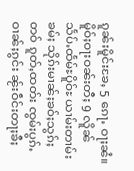ၵူၼ်းမိူင်းၶႄႇ 5 ၵေႃႉ ဝႃႈၼႆ။ မိူဝ်ႈဝႃးဝၼ်းတီႈ 9 လိူၼ်သႅပ်ႉထႅမ်ႊပိူဝ်ႊ ယၢမ်းတၢမ်းၶမ်ႈ သိုၵ်းမၢၼ်ႈၶဝ်ႈသွၵ်ႈတဝ် ၵူတ်ႇထတ်း ၸွမ်းပွၵ်ႉဝၢၼ်ႈၵွင်း ၼႂ်းဝဵင်းတႃႈၶီႈ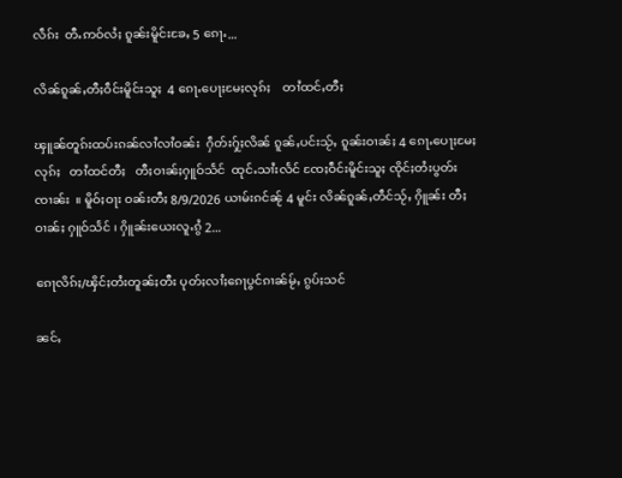လဵၵ်း  တီႉဢဝ်လႆႈ ၵူၼ်းမိူင်းၶႄႇ 5 ၵေႃႉ...

လိၼ်ၵူၼ်ႇတီႈဝဵင်းမိူင်းသူႈ  4 ၵေႃႉပေႃႈမႄႈလုၵ်ႈ    တၢႆထင်ႇတီႈ

ၾူၼ်တူၵ်းထပ်းၵၼ်လၢႆလၢႆဝၼ်း  ႁဵတ်းႁႂ်ႈလိၼ် ၵူၼ်ႇပင်းသႂ်ႇ ၵူၼ်းဝၢၼ်ႈ 4 ၵေႃႉပေႃႈမႄႈလုၵ်ႈ   တၢႆထင်တီႈ   တီႈဝၢၼ်ႈႁူဝ်သႅင်  ထုင်ႉသၢႆးလႅင် ၸႄႈဝဵင်းမိူင်းသူႈ ၸိုင်ႈတႆးပွတ်းၸၢၼ်း  ။ မိူဝ်ႈဝႃး ဝၼ်းတီႈ 8/9/2026 ယၢမ်းၵင်ၼႂ် 4 မူင်း လိၼ်ၵူၼ်ႇတဵင်သႂ်ႇ ႁိူၼ်း တီႈဝၢၼ်ႈ ႁူဝ်သႅင် ၊ ႁိူၼ်းယေးလူႉၵွႆ 2...

ၵေႃလိၵ်ႈ/ၾိင်ႈတႆးတူၼ်ႈတီး ပုတ်ႈလၢႆႈၵေႃပွင်ၵၢၼ်မႂ်ႇ ၵွပ်ႈသင်

ၼင်ႇ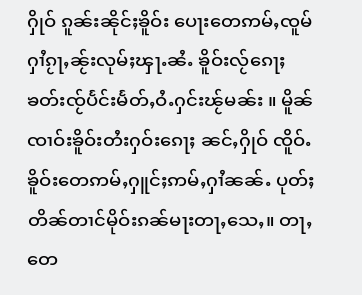ႁိုဝ် ၵူၼ်းၼိုင်ႈၶိူဝ်း ပေႃးတေဢမ်ႇၸူမ်ႁၢႆၵႂႃႇၼႂ်းလုမ်ႈၾႃႉၼႆႉ ၶိူဝ်းလႂ်ၵေႃႈ ၶတ်းၸႂ်ပႅင်းမႅတ်ႇဝႆႉႁင်းၽႂ်မၼ်း ။ မိူၼ် ၸၢဝ်းၶိူဝ်းတႆးႁဝ်းၵေႃႈ ၼင်ႇႁိုဝ် ၸိူဝ်ႉၶိူဝ်းတေဢမ်ႇႁူင်ႈဢမ်ႇႁၢႆၼၼ်ႉ ပုတ်ႈတိၼ်တၢင်မိုဝ်းၵၼ်မႃးတႃႇသေႇ။ တႃႇတေ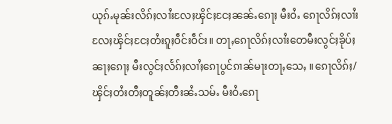ယုၵ်ႉမုၼ်းလိၵ်ႈလၢႆးလႄႈၾိင်ႈငႄႈၼၼ်ႉၵေႃႈ မီးဝႆႉ ၵေႃလိၵ်ႈလၢႆးလႄႈၾိင်ႈငႄႈတႆးၵူႈဝဵင်းဝဵင်း။ တႃႇၵေႃလိၵ်ႈလၢႆးတေမီးလွင်ႈၶိုပ်ႈၼႃႈၵေႃႈ မီးလွင်ႈလႅၵ်ႈလၢႆႈၵေႃပွင်ၵၢၼ်မႃးတႃႇသေႇ ။ၵေႃလိၵ်ႈ/ၾိင်ႈတႆးတီႈတူၼ်ႈတီးၼႆႉသမ်ႉ မီးဝႆႉၵေႃ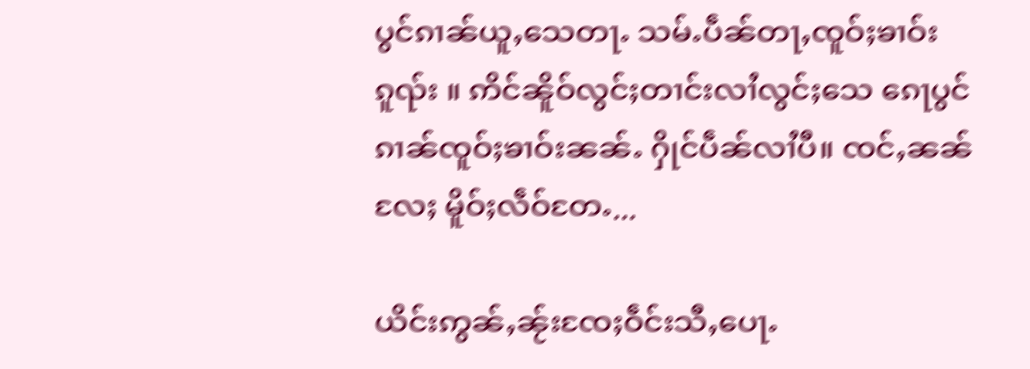ပွင်ၵၢၼ်ယူႇသေတႃႉ သမ်ႉပဵၼ်တႃႇၸူဝ်ႈၶၢဝ်းၵူၺ်း ။ ဢိင်ၼိူဝ်လွင်ႈတၢင်းလၢႆလွင်ႈသေ ၵေႃပွင်ၵၢၼ်ၸူဝ်ႈၶၢဝ်းၼၼ်ႉ ႁိုင်ပဵၼ်လၢႆပီ။ ၸင်ႇၼၼ်လႄႈ မိူဝ်ႈလဵဝ်တႄႉ...

ယိင်းဢွၼ်ႇၼႂ်းၸႄႈဝဵင်းသီႇပေႃႉ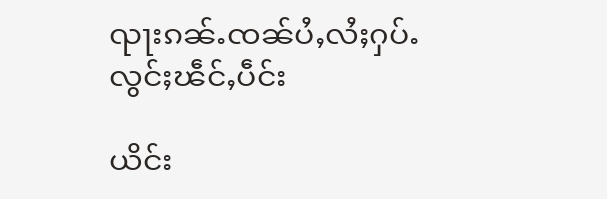ၺႃးၵၼ်ႉၸၼ်ပႆႇလႆႈႁပ်ႉလွင်ႈၽဵင်ႇပဵင်း

ယိင်း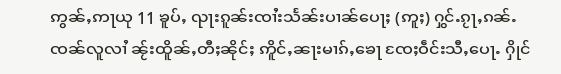ဢွၼ်ႇဢႃယု 11 ၶူပ်ႇ ၺႃးၵူၼ်းၸၢႆးသႅၼ်းပၢၼ်ပေႃႈ (ဢူႈ) ႁွင်ႉၵႂႃႇၵၼ်ႉၸၼ်လူလၢႆ ၼႂ်းထိူၼ်ႇတီႈၼိုင်ႈ ဢိူင်ႇၼႃးမၢၵ်ႇၶေႃ ၸႄႈဝဵင်းသီႇပေႃႉ ႁိုင်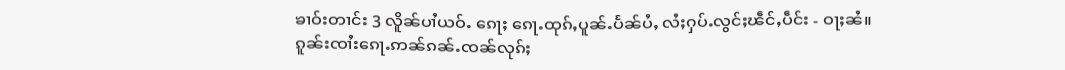ၶၢဝ်းတၢင်း 3 လိူၼ်ပၢႆယဝ်ႉ ၵေႃႈ ၵေႃႉထုၵ်ႇပူၼ်ႉပႅၼ်ပႆႇ လႆႈႁပ်ႉလွင်ႈၽဵင်ႇပဵင်း - ဝႃႈၼႆ။ ၵူၼ်းၸၢႆးၵေႃႉဢၼ်ၵၼ်ႉၸၼ်လုၵ်ႈ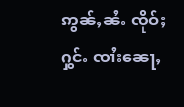ဢွၼ်ႇၼႆႉ ၸိုဝ်ႈႁွင်ႉ ၸၢႆးၼေႃႇ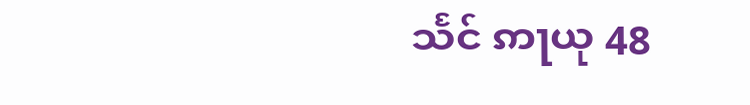သႅင် ဢႃယု 48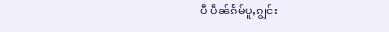ပီ ပဵၼ်ၵႅမ်ပူႇၵျွင်း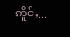ဢိူင်ႇ...